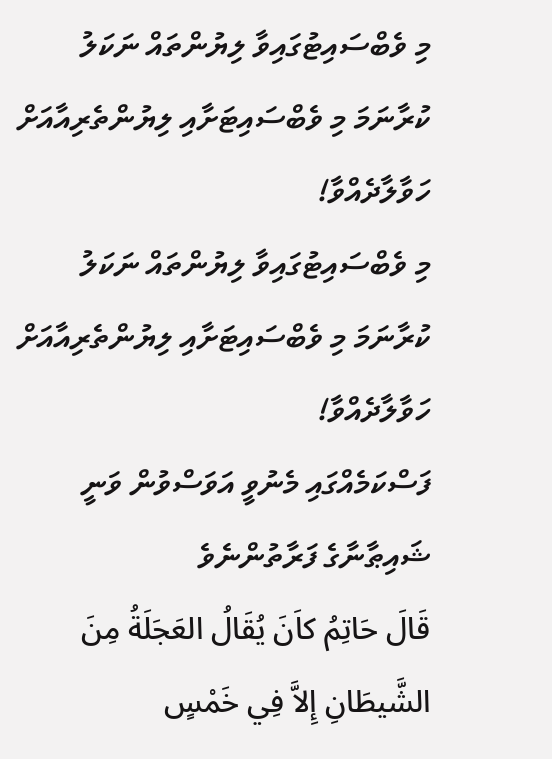މި ވެބްސައިޓުގައިވާ ލިޔުންތައް ނަކަލު ކުރާނަމަ މި ވެބްސައިޓަށާއި ލިޔުންތެރިއާއަށް ހަވާލާދެއްވާ!
މި ވެބްސައިޓުގައިވާ ލިޔުންތައް ނަކަލު ކުރާނަމަ މި ވެބްސައިޓަށާއި ލިޔުންތެރިއާއަށް ހަވާލާދެއްވާ!
ފަސްކަމެއްގައި މެނުވީ އަވަސްވުން ވަނީ ޝައިޠާނާގެ ފަރާތުންނެވެ
قَالَ حَاتِمُ كاَنَ يُقَالُ العَجَلَةُ مِنَ الشَّيطَانِ إِلاَّ فِي خَمْسٍ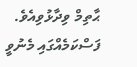ޙާތިމް ވިދާޅުވިއެވެ. ފަސްކަމެއްގައި މެނުވީ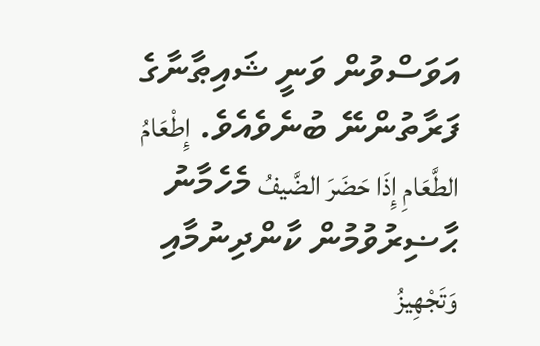އަވަސްވުން ވަނީ ޝައިޠާނާގެ ފަރާތުންނޭ ބުނެވެއެވެ. إِطْعَامُ الطَّعَامِ إِذَا حَضَرَ الضَّيفُ މެހެމާނު ޙާޟިރުވުމުން ކާންދިނުމާއި وَتَجْهِيزُ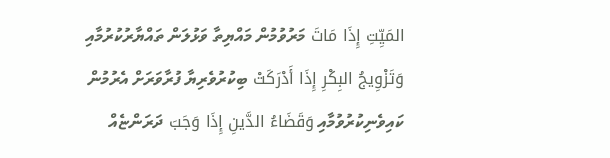المَيِّتِ إِذَا مَاتَ މަރުވުމުން މައްޔިތާ ވަޅުލަން ތައްޔާރުކުރުމާއި وَتَزْوِيجُ البِكْرِ إِذَا أَدْرَكَتْ ބިކުރުވެރިޔާ ފުރާވަރަށް އެރުމުން ކައިވެނިކުރުވުމާއި وَقَضَاءُ الدَّينِ إِذَا وَجَبَ ދަރަންޏެއް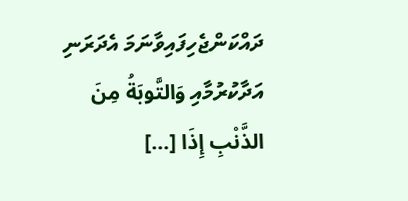ދައްކަންޖެހިފައިވާނަމަ އެދަރަނި އަދާކުރުމާއި وَالتَّوبَةُ مِنَ الذَّنْبِ إِذَا […]